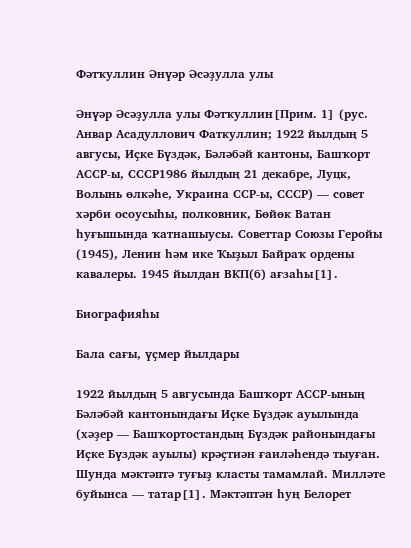Фәтҡуллин Әнүәр Әсәҙулла улы

Әнүәр Әсәҙулла улы Фәтҡуллин[Прим. 1] (рус. Анвар Асадуллович Фаткуллин; 1922 йылдың 5 авгусы, Иҫке Бүздәк, Бәләбәй кантоны, Башҡорт АССР-ы, СССР1986 йылдың 21 декабре, Луцк, Волынь өлкәһе, Украина ССР-ы, СССР) — совет хәрби осоусыһы, полковник, Бөйөк Ватан һуғышында ҡатнашыусы. Советтар Союзы Геройы (1945), Ленин һәм ике Ҡыҙыл Байраҡ ордены кавалеры. 1945 йылдан ВКП(б) ағзаһы[1].

Биографияһы

Бала сағы, үҫмер йылдары

1922 йылдың 5 авгусында Башҡорт АССР-ының Бәләбәй кантонындағы Иҫке Бүздәк ауылында (хәҙер — Башҡортостандың Бүздәк районындағы Иҫке Бүздәк ауылы) крәҫтиән ғаиләһендә тыуған. Шунда мәктәптә туғыҙ класты тамамлай. Милләте буйынса — татар[1]. Мәктәптән һуң Белорет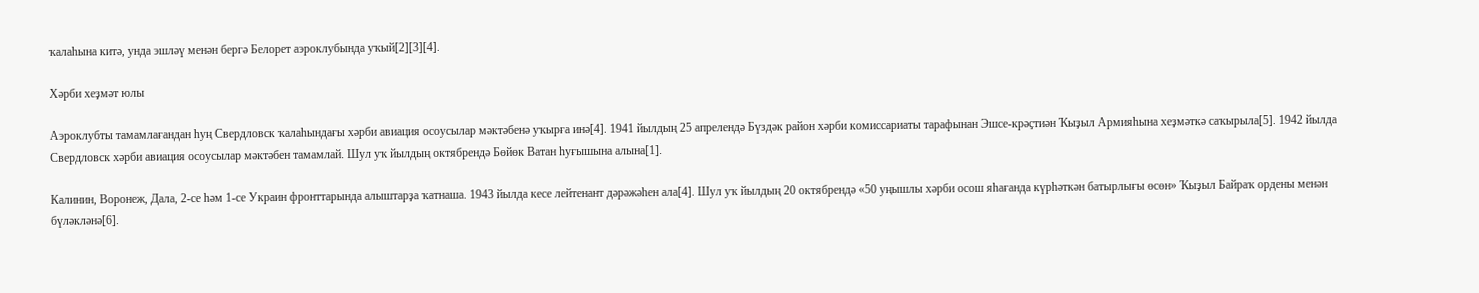ҡалаһына китә, унда эшләү менән бергә Белорет аэроклубында уҡый[2][3][4].

Хәрби хеҙмәт юлы

Аэроклубты тамамлағандан һуң Свердловск ҡалаһындағы хәрби авиация осоусылар мәктәбенә уҡырға инә[4]. 1941 йылдың 25 апрелендә Бүздәк район хәрби комиссариаты тарафынан Эшсе-крәҫтиән Ҡыҙыл Армияһына хеҙмәткә саҡырыла[5]. 1942 йылда Свердловск хәрби авиация осоусылар мәктәбен тамамлай. Шул уҡ йылдың октябрендә Бөйөк Ватан һуғышына алына[1].

Калинин, Воронеж, Дала, 2-се һәм 1-се Украин фронттарында алыштарҙа ҡатнаша. 1943 йылда кесе лейтенант дәрәжәһен ала[4]. Шул уҡ йылдың 20 октябрендә «50 уңышлы хәрби осош яһағанда күрһәткән батырлығы өсөн» Ҡыҙыл Байраҡ ордены менән бүләкләнә[6].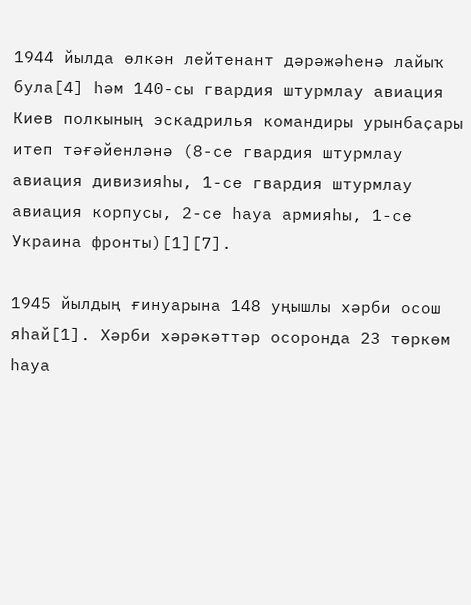1944 йылда өлкән лейтенант дәрәжәһенә лайыҡ була[4] һәм 140-сы гвардия штурмлау авиация Киев полкының эскадрилья командиры урынбаҫары итеп тәғәйенләнә (8-се гвардия штурмлау авиация дивизияһы, 1-се гвардия штурмлау авиация корпусы, 2-се һауа армияһы, 1-се Украина фронты)[1][7].

1945 йылдың ғинуарына 148 уңышлы хәрби осош яһай[1]. Хәрби хәрәкәттәр осоронда 23 төркөм һауа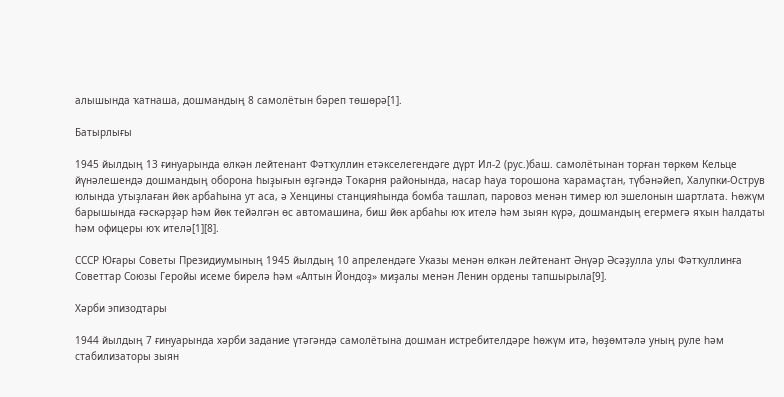алышында ҡатнаша, дошмандың 8 самолётын бәреп төшөрә[1].

Батырлығы

1945 йылдың 13 ғинуарында өлкән лейтенант Фәтҡуллин етәкселегендәге дүрт Ил-2 (рус.)баш. самолётынан торған төркөм Кельце йүнәлешендә дошмандың оборона һыҙығын өҙгәндә Токарня районында, насар һауа торошона ҡарамаҫтан, түбәнәйеп, Халупки-Острув юлында утыҙлаған йөк арбаһына ут аса, ә Хенцины станцияһында бомба ташлап, паровоз менән тимер юл эшелонын шартлата. Һөжүм барышында ғәскәрҙәр һәм йөк тейәлгән өс автомашина, биш йөк арбаһы юҡ ителә һәм зыян күрә, дошмандың егермегә яҡын һалдаты һәм офицеры юҡ ителә[1][8].

СССР Юғары Советы Президиумының 1945 йылдың 10 апрелендәге Указы менән өлкән лейтенант Әнүәр Әсәҙулла улы Фәтҡуллинға Советтар Союзы Геройы исеме бирелә һәм «Алтын Йондоҙ» миҙалы менән Ленин ордены тапшырыла[9].

Хәрби эпизодтары

1944 йылдың 7 ғинуарында хәрби задание үтәгәндә самолётына дошман истребителдәре һөжүм итә, һөҙөмтәлә уның руле һәм стабилизаторы зыян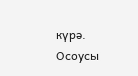күрә. Осоусы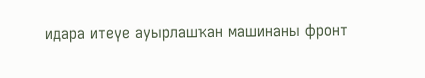идара итеүе ауырлашҡан машинаны фронт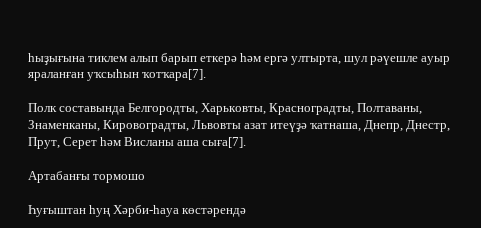һыҙығына тиклем алып барып еткерә һәм ергә ултырта, шул рәүешле ауыр яраланған уҡсыһын ҡотҡара[7].

Полк составында Белгородты, Харьковты, Красноградты, Полтаваны, Знаменканы, Кировоградты, Львовты азат итеүҙә ҡатнаша, Днепр, Днестр, Прут, Серет һәм Висланы аша сыға[7].

Артабанғы тормошо

Һуғыштан һуң Хәрби-һауа көстәрендә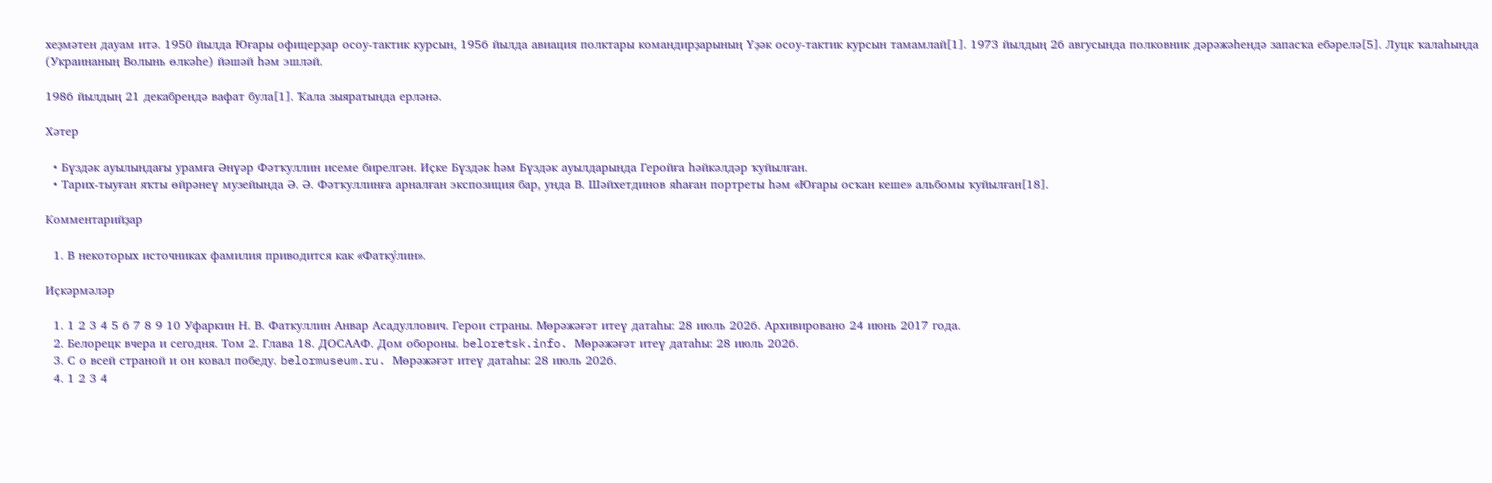хеҙмәтен дауам итә. 1950 йылда Юғары офицерҙар осоу-тактик курсын, 1956 йылда авиация полктары командирҙарының Үҙәк осоу-тактик курсын тамамлай[1]. 1973 йылдың 26 авгусында полковник дәрәжәһендә запасҡа ебәрелә[5]. Луцк ҡалаһында (Украинаның Волынь өлкәһе) йәшәй һәм эшләй.

1986 йылдың 21 декабрендә вафат була[1]. Ҡала зыяратында ерләнә.

Хәтер

  • Бүздәк ауылындағы урамға Әнүәр Фәтҡуллин исеме бирелгән. Иҫке Бүздәк һәм Бүздәк ауылдарында Геройға һәйкәлдәр ҡуйылған.
  • Тарих-тыуған яҡты өйрәнеү музейында Ә. Ә. Фәтҡуллинға арналған экспозиция бар, унда В. Шәйхетдинов яһаған портреты һәм «Юғары осҡан кеше» альбомы ҡуйылған[18].

Комментарийҙар

  1. В некоторых источниках фамилия приводится как «Фатку́лин».

Иҫкәрмәләр

  1. 1 2 3 4 5 6 7 8 9 10 Уфаркин Н. В. Фаткуллин Анвар Асадуллович. Герои страны. Мөрәжәғәт итеү датаһы: 28 июль 2026. Архивировано 24 июнь 2017 года.
  2. Белорецк вчера и сегодня. Том 2. Глава 18. ДОСААФ. Дом обороны. beloretsk.info. Мөрәжәғәт итеү датаһы: 28 июль 2026.
  3. С о всей страной и он ковал победу. belormuseum.ru. Мөрәжәғәт итеү датаһы: 28 июль 2026.
  4. 1 2 3 4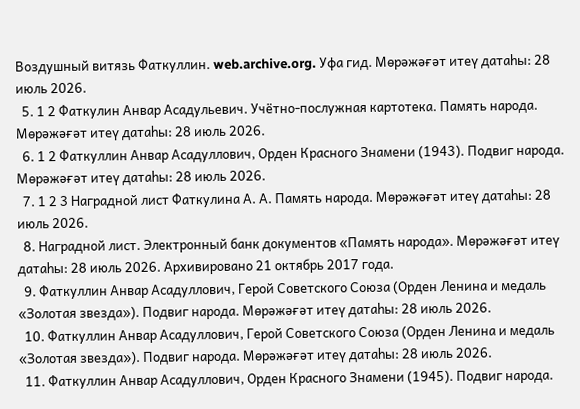Воздушный витязь Фаткуллин. web.archive.org. Уфа гид. Мөрәжәғәт итеү датаһы: 28 июль 2026.
  5. 1 2 Фаткулин Анвар Асадульевич. Учётно-послужная картотека. Память народа. Мөрәжәғәт итеү датаһы: 28 июль 2026.
  6. 1 2 Фаткуллин Анвар Асадуллович, Орден Красного Знамени (1943). Подвиг народа. Мөрәжәғәт итеү датаһы: 28 июль 2026.
  7. 1 2 3 Наградной лист Фаткулина А. А. Память народа. Мөрәжәғәт итеү датаһы: 28 июль 2026.
  8. Наградной лист. Электронный банк документов «Память народа». Мөрәжәғәт итеү датаһы: 28 июль 2026. Архивировано 21 октябрь 2017 года.
  9. Фаткуллин Анвар Асадуллович, Герой Советского Союза (Орден Ленина и медаль «Золотая звезда»). Подвиг народа. Мөрәжәғәт итеү датаһы: 28 июль 2026.
  10. Фаткуллин Анвар Асадуллович, Герой Советского Союза (Орден Ленина и медаль «Золотая звезда»). Подвиг народа. Мөрәжәғәт итеү датаһы: 28 июль 2026.
  11. Фаткуллин Анвар Асадуллович, Орден Красного Знамени (1945). Подвиг народа.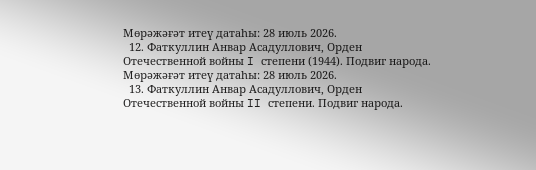Мөрәжәғәт итеү датаһы: 28 июль 2026.
  12. Фаткуллин Анвар Асадуллович, Орден Отечественной войны I степени (1944). Подвиг народа. Мөрәжәғәт итеү датаһы: 28 июль 2026.
  13. Фаткуллин Анвар Асадуллович, Орден Отечественной войны II степени. Подвиг народа.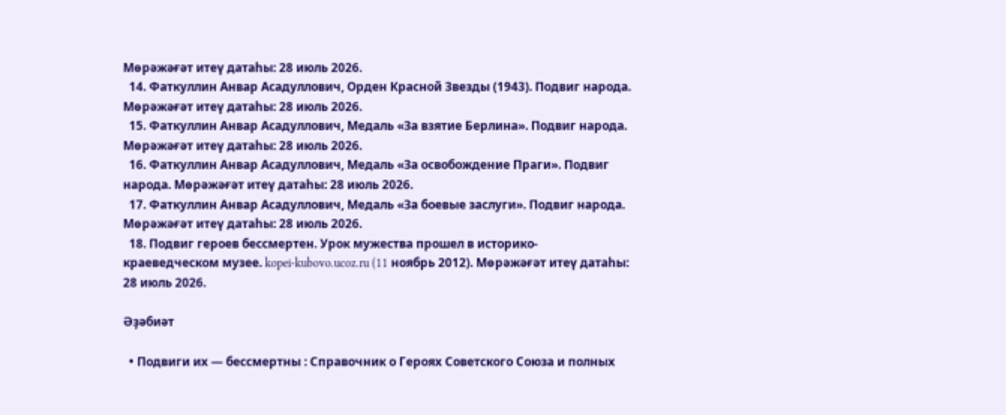Мөрәжәғәт итеү датаһы: 28 июль 2026.
  14. Фаткуллин Анвар Асадуллович, Орден Красной Звезды (1943). Подвиг народа. Мөрәжәғәт итеү датаһы: 28 июль 2026.
  15. Фаткуллин Анвар Асадуллович, Медаль «За взятие Берлина». Подвиг народа. Мөрәжәғәт итеү датаһы: 28 июль 2026.
  16. Фаткуллин Анвар Асадуллович, Медаль «За освобождение Праги». Подвиг народа. Мөрәжәғәт итеү датаһы: 28 июль 2026.
  17. Фаткуллин Анвар Асадуллович, Медаль «За боевые заслуги». Подвиг народа. Мөрәжәғәт итеү датаһы: 28 июль 2026.
  18. Подвиг героев бессмертен. Урок мужества прошел в историко-краеведческом музее. kopei-kubovo.ucoz.ru (11 ноябрь 2012). Мөрәжәғәт итеү датаһы: 28 июль 2026.

Әҙәбиәт

  • Подвиги их — бессмертны : Справочник о Героях Советского Союза и полных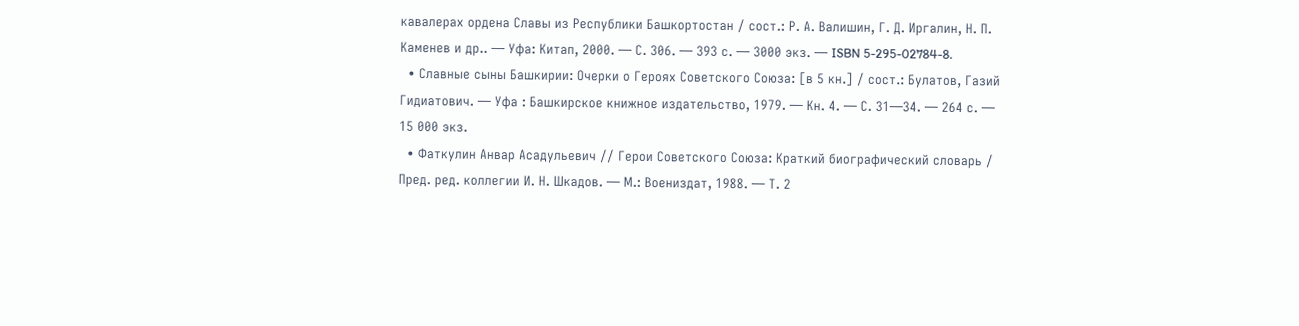кавалерах ордена Славы из Республики Башкортостан / сост.: Р. А. Валишин, Г. Д. Иргалин, Н. П. Каменев и др.. — Уфа: Китап, 2000. — С. 306. — 393 с. — 3000 экз. — ISBN 5-295-02784-8.
  • Славные сыны Башкирии: Очерки о Героях Советского Союза: [в 5 кн.] / сост.: Булатов, Газий Гидиатович. — Уфа : Башкирское книжное издательство, 1979. — Кн. 4. — С. 31—34. — 264 с. — 15 000 экз.
  • Фаткулин Анвар Асадульевич // Герои Советского Союза: Краткий биографический словарь / Пред. ред. коллегии И. Н. Шкадов. — М.: Воениздат, 1988. — Т. 2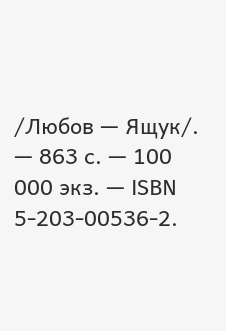/Любов — Ящук/. — 863 с. — 100 000 экз. — ISBN 5-203-00536-2.